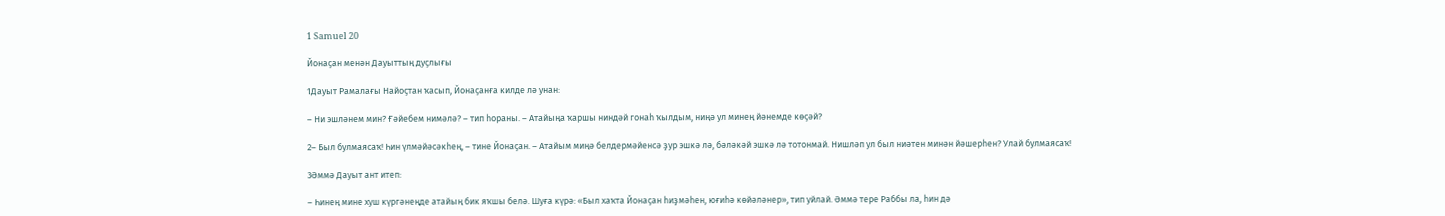1 Samuel 20

Йонаҫан менән Дауыттың дуҫлығы

1Дауыт Рамалағы Найоҫтан ҡасып, Йонаҫанға килде лә унан:

– Ни эшләнем мин? Ғәйебем нимәлә? – тип һораны. – Атайыңа ҡаршы ниндәй гонаһ ҡылдым, ниңә ул минең йәнемде көҫәй?

2– Был булмаясаҡ! Һин үлмәйәсәкһең, – тине Йонаҫан. – Атайым миңә белдермәйенсә ҙур эшкә лә, бәләкәй эшкә лә тотонмай. Нишләп ул был ниәтен минән йәшерһен? Улай булмаясаҡ!

3Әммә Дауыт ант итеп:

– Һинең мине хуш күргәнеңде атайың бик яҡшы белә. Шуға күрә: «Был хаҡта Йонаҫан һиҙмәһен, юғиһә көйәләнер», тип уйлай. Әммә тере Раббы ла, һин дә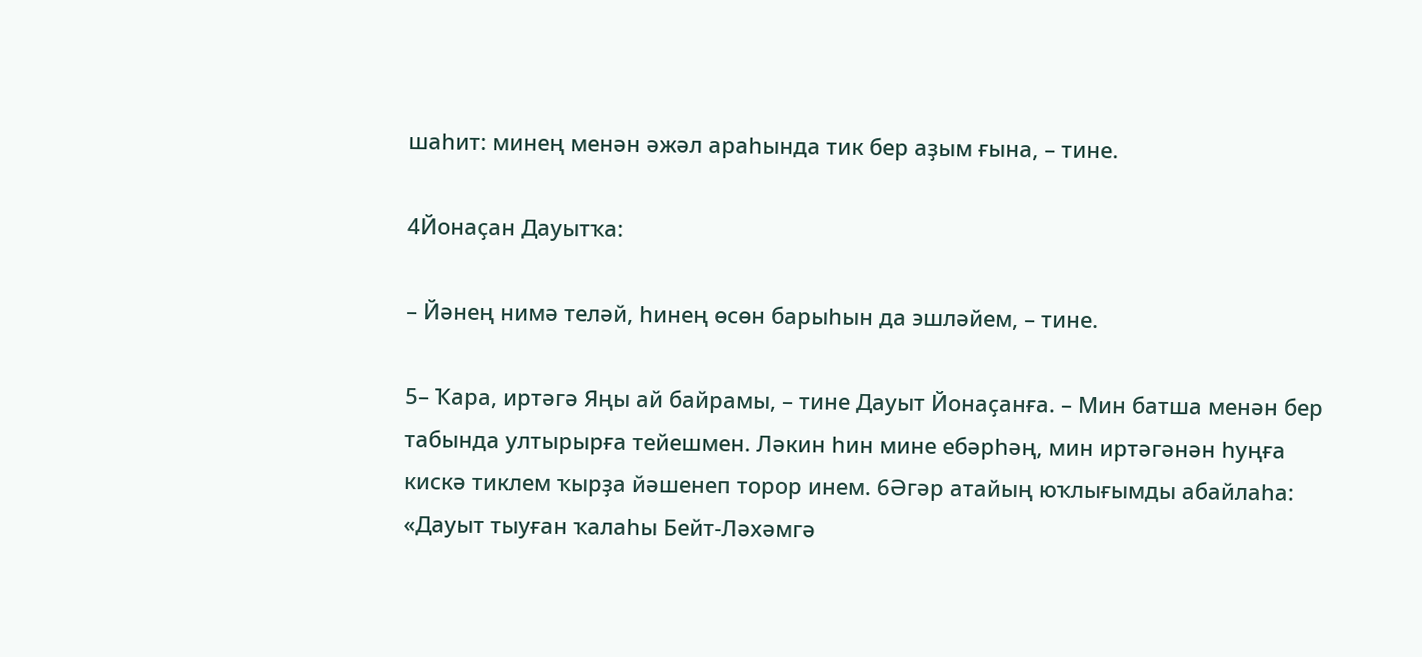шаһит: минең менән әжәл араһында тик бер аҙым ғына, – тине.

4Йонаҫан Дауытҡа:

– Йәнең нимә теләй, һинең өсөн барыһын да эшләйем, – тине.

5– Ҡара, иртәгә Яңы ай байрамы, – тине Дауыт Йонаҫанға. – Мин батша менән бер табында ултырырға тейешмен. Ләкин һин мине ебәрһәң, мин иртәгәнән һуңға кискә тиклем ҡырҙа йәшенеп торор инем. 6Әгәр атайың юҡлығымды абайлаһа: «Дауыт тыуған ҡалаһы Бейт-Ләхәмгә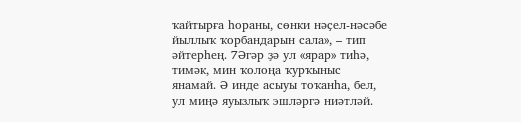ҡайтырға һораны, сөнки нәҫел-нәсәбе йыллыҡ ҡорбандарын сала», – тип әйтерһең. 7Әгәр ҙә ул «ярар» тиһә, тимәк, мин ҡолоңа ҡурҡыныс янамай. Ә инде асыуы тоҡанһа, бел, ул миңә яуызлыҡ эшләргә ниәтләй.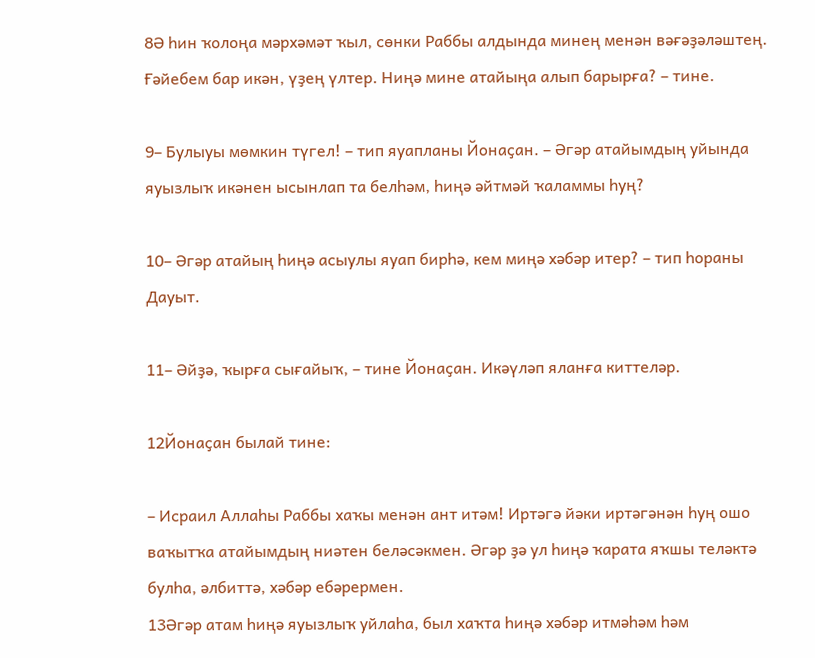8Ә һин ҡолоңа мәрхәмәт ҡыл, сөнки Раббы алдында минең менән вәғәҙәләштең. Ғәйебем бар икән, үҙең үлтер. Ниңә мине атайыңа алып барырға? – тине.

9– Булыуы мөмкин түгел! – тип яуапланы Йонаҫан. – Әгәр атайымдың уйында яуызлыҡ икәнен ысынлап та белһәм, һиңә әйтмәй ҡаламмы һуң?

10– Әгәр атайың һиңә асыулы яуап бирһә, кем миңә хәбәр итер? – тип һораны Дауыт.

11– Әйҙә, ҡырға сығайыҡ, – тине Йонаҫан. Икәүләп яланға киттеләр.

12Йонаҫан былай тине:

– Исраил Аллаһы Раббы хаҡы менән ант итәм! Иртәгә йәки иртәгәнән һуң ошо ваҡытҡа атайымдың ниәтен беләсәкмен. Әгәр ҙә ул һиңә ҡарата яҡшы теләктә булһа, әлбиттә, хәбәр ебәрермен.
13Әгәр атам һиңә яуызлыҡ уйлаһа, был хаҡта һиңә хәбәр итмәһәм һәм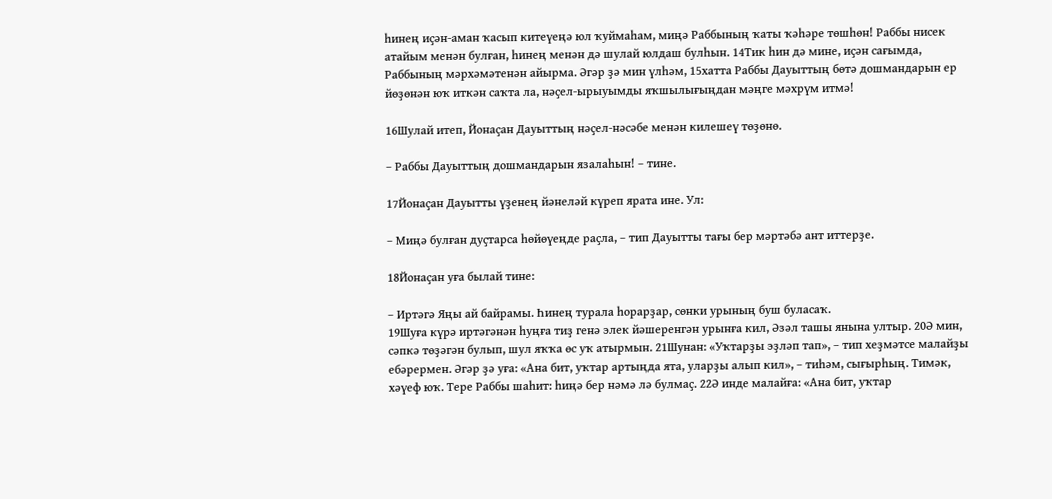һинең иҫән-аман ҡасып китеүеңә юл ҡуймаһам, миңә Раббының ҡаты ҡәһәре төшһөн! Раббы нисек атайым менән булған, һинең менән дә шулай юлдаш булһын. 14Тик һин дә мине, иҫән сағымда, Раббының мәрхәмәтенән айырма. Әгәр ҙә мин үлһәм, 15хатта Раббы Дауыттың бөтә дошмандарын ер йөҙөнән юҡ иткән саҡта ла, нәҫел-ырыуымды яҡшылығыңдан мәңге мәхрүм итмә!

16Шулай итеп, Йонаҫан Дауыттың нәҫел-нәсәбе менән килешеү төҙөнө.

– Раббы Дауыттың дошмандарын язалаһын! – тине.

17Йонаҫан Дауытты үҙенең йәнеләй күреп ярата ине. Ул:

– Миңә булған дуҫтарса һөйөүеңде раҫла, – тип Дауытты тағы бер мәртәбә ант иттерҙе.

18Йонаҫан уға былай тине:

– Иртәгә Яңы ай байрамы. Һинең турала һорарҙар, сөнки урының буш буласаҡ.
19Шуға күрә иртәгәнән һуңға тиҙ генә элек йәшеренгән урынға кил, Әзәл ташы янына ултыр. 20Ә мин, сәпкә төҙәгән булып, шул яҡҡа өс уҡ атырмын. 21Шунан: «Уҡтарҙы эҙләп тап», – тип хеҙмәтсе малайҙы ебәрермен. Әгәр ҙә уға: «Ана бит, уҡтар артыңда ята, уларҙы алып кил», – тиһәм, сығырһың. Тимәк, хәүеф юҡ. Тере Раббы шаһит: һиңә бер нәмә лә булмаҫ. 22Ә инде малайға: «Ана бит, уҡтар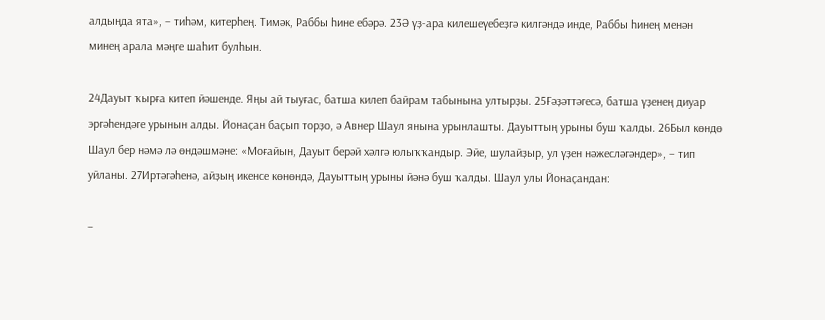алдыңда ята», – тиһәм, китерһең. Тимәк, Раббы һине ебәрә. 23Ә үҙ-ара килешеүебеҙгә килгәндә инде, Раббы һинең менән минең арала мәңге шаһит булһын.

24Дауыт ҡырға китеп йәшенде. Яңы ай тыуғас, батша килеп байрам табынына ултырҙы. 25Ғәҙәттәгесә, батша үҙенең диуар эргәһендәге урынын алды. Йонаҫан баҫып торҙо, ә Авнер Шаул янына урынлашты. Дауыттың урыны буш ҡалды. 26Был көндө Шаул бер нәмә лә өндәшмәне: «Моғайын, Дауыт берәй хәлгә юлыҡҡандыр. Эйе, шулайҙыр, ул үҙен нәжесләгәндер», – тип уйланы. 27Иртәгәһенә, айҙың икенсе көнөндә, Дауыттың урыны йәнә буш ҡалды. Шаул улы Йонаҫандан:

–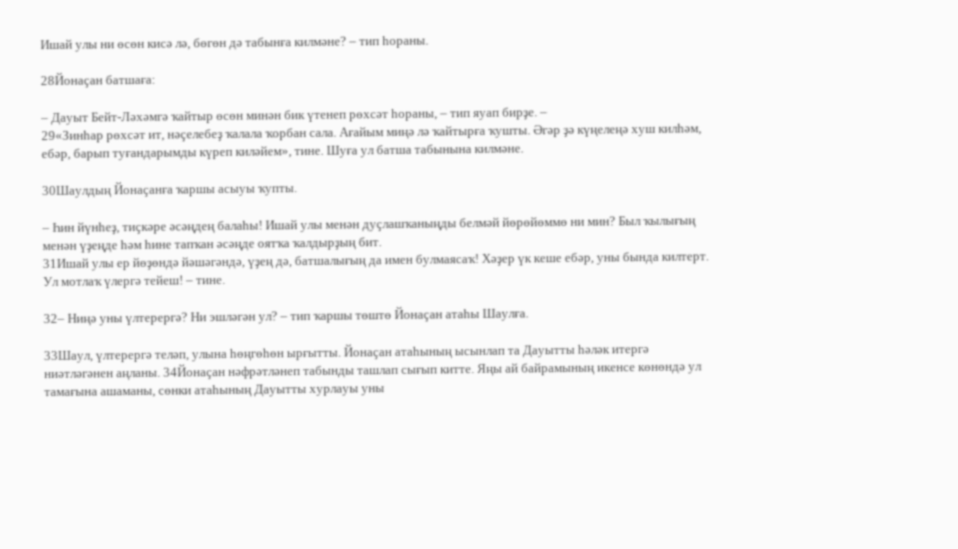Ишай улы ни өсөн кисә лә, бөгөн дә табынға килмәне? – тип һораны.

28Йонаҫан батшаға:

– Дауыт Бейт-Ләхәмгә ҡайтыр өсөн минән бик үтенеп рөхсәт һораны, – тип яуап бирҙе. –
29«Зинһар рөхсәт ит, нәҫелебеҙ ҡалала ҡорбан сала. Ағайым миңә лә ҡайтырға ҡушты. Әгәр ҙә күңелеңә хуш килһәм, ебәр, барып туғандарымды күреп киләйем», тине. Шуға ул батша табынына килмәне.

30Шаулдың Йонаҫанға ҡаршы асыуы ҡупты.

– Һин йүнһеҙ, тиҫкәре әсәңдең балаһы! Ишай улы менән дуҫлашҡаныңды белмәй йөрөйөммө ни мин? Был ҡылығың менән үҙеңде һәм һине тапҡан әсәңде оятҡа ҡалдырҙың бит.
31Ишай улы ер йөҙөндә йәшәгәндә, үҙең дә, батшалығың да имен булмаясаҡ! Хәҙер үк кеше ебәр, уны бында килтерт. Ул мотлаҡ үлергә тейеш! – тине.

32– Ниңә уны үлтерергә? Ни эшләгән ул? – тип ҡаршы төштө Йонаҫан атаһы Шаулға.

33Шаул, үлтерергә теләп, улына һөңгөһөн ырғытты. Йонаҫан атаһының ысынлап та Дауытты һәләк итергә ниәтләгәнен аңланы. 34Йонаҫан нәфрәтләнеп табынды ташлап сығып китте. Яңы ай байрамының икенсе көнөндә ул тамағына ашаманы, сөнки атаһының Дауытты хурлауы уны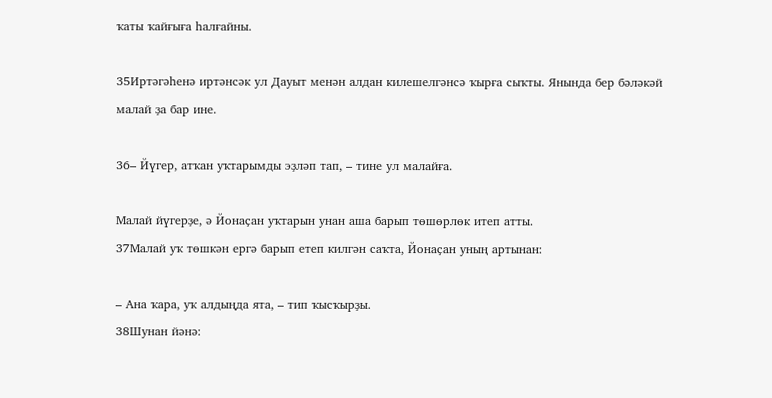ҡаты ҡайғыға һалғайны.

35Иртәгәһенә иртәнсәк ул Дауыт менән алдан килешелгәнсә ҡырға сыҡты. Янында бер бәләкәй малай ҙа бар ине.

36– Йүгер, атҡан уҡтарымды эҙләп тап, – тине ул малайға.

Малай йүгерҙе, ә Йонаҫан уҡтарын унан аша барып төшөрлөк итеп атты.
37Малай уҡ төшкән ергә барып етеп килгән саҡта, Йонаҫан уның артынан:

– Ана ҡара, уҡ алдыңда ята, – тип ҡысҡырҙы.
38Шунан йәнә: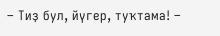– Тиҙ бул, йүгер, туҡтама! –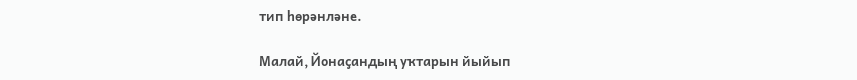тип һөрәнләне.

Малай, Йонаҫандың уҡтарын йыйып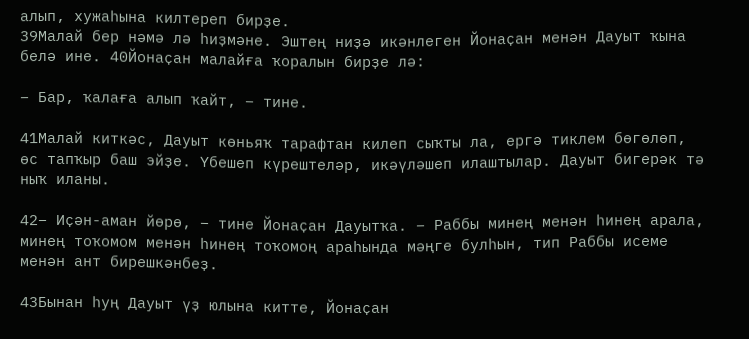алып, хужаһына килтереп бирҙе.
39Малай бер нәмә лә һиҙмәне. Эштең ниҙә икәнлеген Йонаҫан менән Дауыт ҡына белә ине. 40Йонаҫан малайға ҡоралын бирҙе лә:

– Бар, ҡалаға алып ҡайт, – тине.

41Малай киткәс, Дауыт көньяҡ тарафтан килеп сыҡты ла, ергә тиклем бөгөлөп, өс тапҡыр баш эйҙе. Үбешеп күрештеләр, икәүләшеп илаштылар. Дауыт бигерәк тә ныҡ иланы.

42– Иҫән-аман йөрө, – тине Йонаҫан Дауытҡа. – Раббы минең менән һинең арала, минең тоҡомом менән һинең тоҡомоң араһында мәңге булһын, тип Раббы исеме менән ант бирешкәнбеҙ.

43Бынан һуң Дауыт үҙ юлына китте, Йонаҫан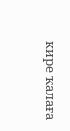кире ҡалаға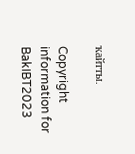ҡайтты.

Copyright information for BakIBT2023